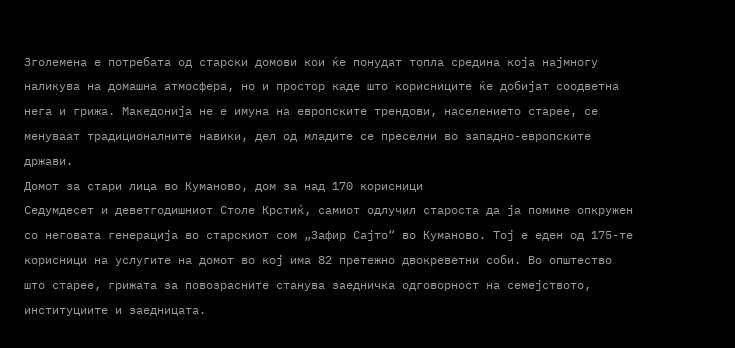Зголемена е потребата од старски домови кои ќе понудат топла средина која најмногу наликува на домашна атмосфера, но и простор каде што корисниците ќе добијат соодветна нега и грижа. Македонија не е имуна на европските трендови, населението старее, се менуваат традиционалните навики, дел од младите се преселни во западно-европските држави.
Домот за стари лица во Куманово, дом за над 170 корисници
Седумдесет и деветгодишниот Столе Крстиќ, самиот одлучил староста да ја помине опкружен со неговата генерација во старскиот сом „Зафир Сајто“ во Куманово. Тој е еден од 175-те корисници на услугите на домот во кој има 82 претежно двокреветни соби. Во општество што старее, грижата за повозрасните станува заедничка одговорност на семејството, институциите и заедницата.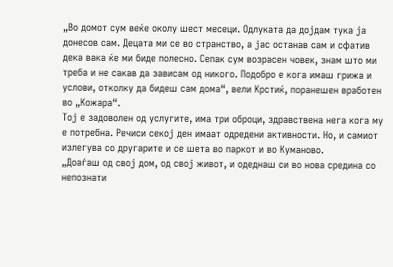„Во домот сум веќе околу шест месеци. Одлуката да дојдам тука ја донесов сам. Децата ми се во странство, а јас останав сам и сфатив дека вака ќе ми биде полесно. Сепак сум возрасен човек, знам што ми треба и не сакав да зависам од никого. Подобро е кога имаш грижа и услови, отколку да бидеш сам дома“, вели Крстиќ, поранешен вработен во „Кожара“.
Тој е задоволен од услугите, има три оброци, здравствена нега кога му е потребна. Речиси секој ден имаат одредени активности. Но, и самиот излегува со другарите и се шета во паркот и во Куманово.
„Доаѓаш од свој дом, од свој живот, и одеднаш си во нова средина со непознати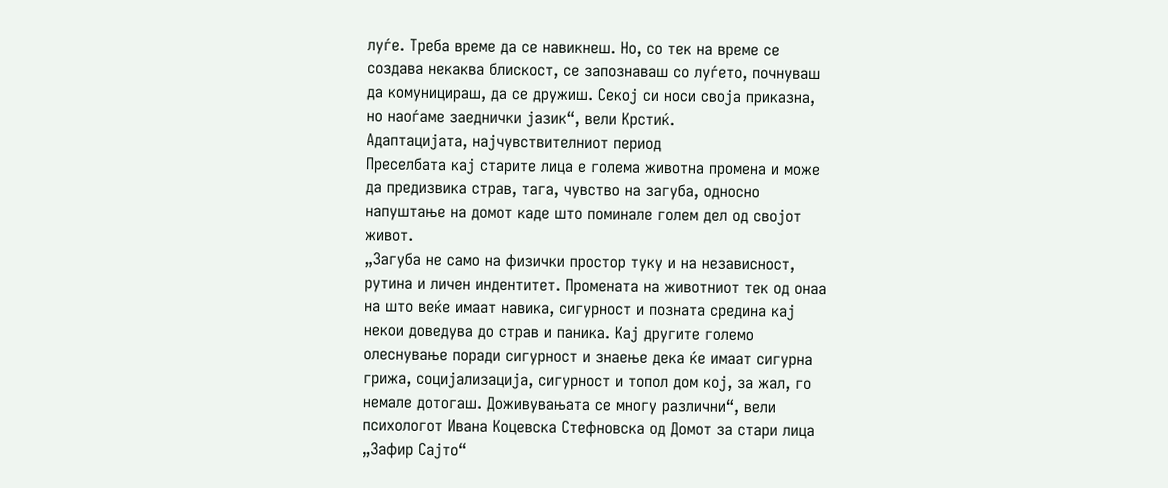луѓе. Треба време да се навикнеш. Но, со тек на време се создава некаква блискост, се запознаваш со луѓето, почнуваш да комуницираш, да се дружиш. Секој си носи своја приказна, но наоѓаме заеднички јазик“, вели Крстиќ.
Адаптацијата, најчувствителниот период
Преселбата кај старите лица е голема животна промена и може да предизвика страв, тага, чувство на загуба, односно напуштање на домот каде што поминале голем дел од својот живот.
„Загуба не само на физички простор туку и на независност, рутина и личен индентитет. Промената на животниот тек од онаа на што веќе имаат навика, сигурност и позната средина кај некои доведува до страв и паника. Кај другите големо олеснување поради сигурност и знаење дека ќе имаат сигурна грижа, социјализација, сигурност и топол дом кој, за жал, го немале дотогаш. Доживувањата се многу различни“, вели психологот Ивана Коцевска Стефновска од Домот за стари лица „Зафир Сајто“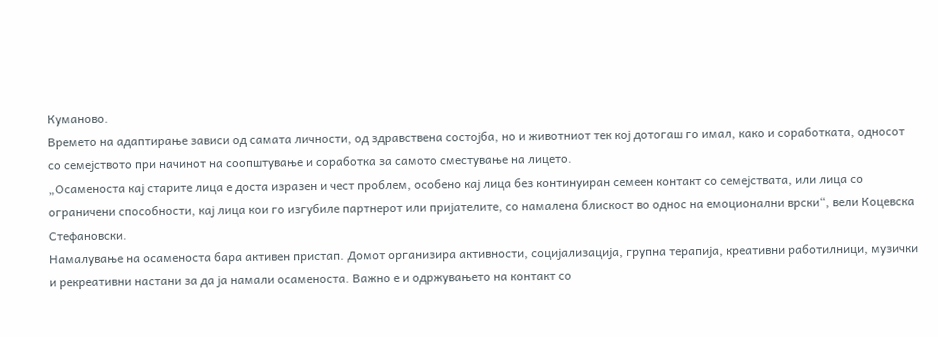Куманово.
Времето на адаптирање зависи од самата личности, од здравствена состојба, но и животниот тек кој дотогаш го имал, како и соработката, односот со семејството при начинот на соопштување и соработка за самото сместување на лицето.
„Осаменоста кај старите лица е доста изразен и чест проблем, особено кај лица без континуиран семеен контакт со семејствата, или лица со ограничени способности, кај лица кои го изгубиле партнерот или пријателите, со намалена блискост во однос на емоционални врски“, вели Коцевска Стефановски.
Намалување на осаменоста бара активен пристап. Домот организира активности, социјализација, групна терапија, креативни работилници, музички и рекреативни настани за да ја намали осаменоста. Важно е и одржувањето на контакт со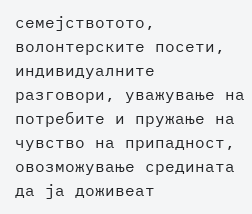семејствотото, волонтерските посети, индивидуалните разговори, уважување на потребите и пружање на чувство на припадност, овозможување средината да ја доживеат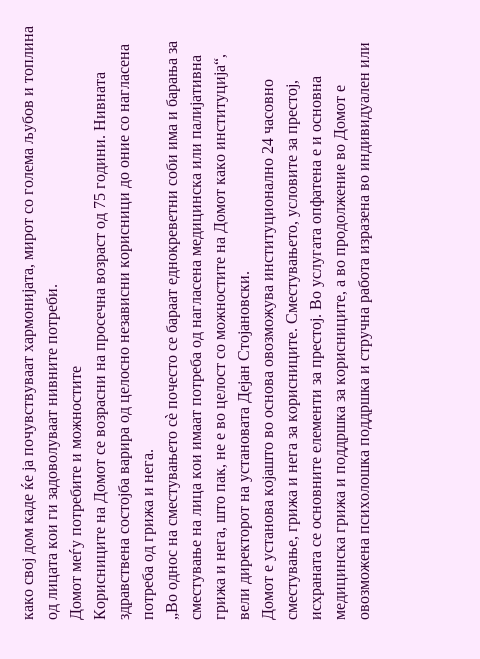како свој дом каде ќе ја почувствуваат хармонијата, мирот со голема љубов и топлина од лицата кои ги задоволуваат нивните потреби.
Домот меѓу потребите и можностите
Корисниците на Домот се возрасни на просечна возраст од 75 години. Нивната здравствена состојба варира од целосно независни корисници до оние со нагласена потреба од грижа и нега.
„Во однос на сместувањето сè почесто се бараат еднокреветни соби има и барања за сместување на лица кои имаат потреба од нагласена медицинска или палијативна грижа и нега, што пак, не е во целост со можностите на Домот како институција“, вели директорот на установата Дејан Стојановски.
Домот е установа којашто во основа овозможува институционално 24 часовно сместување, грижа и нега за корисниците. Сместувањето, условите за престој, исхраната се основните елементи за престој. Во услугата опфатена е и основна медицинска грижа и поддршка за корисниците, а во продолжение во Домот е овозможена психолошка поддршка и стручна работа изразена во индивидуален или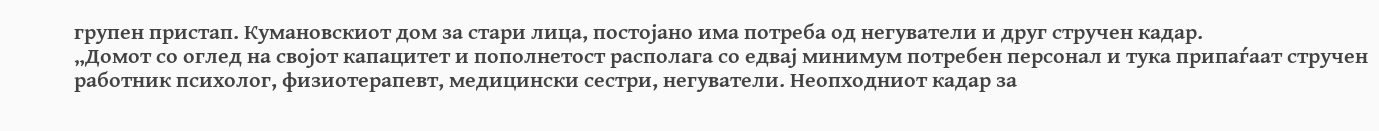групен пристап. Кумановскиот дом за стари лица, постојано има потреба од негуватели и друг стручен кадар.
„Домот со оглед на својот капацитет и пополнетост располага со едвај минимум потребен персонал и тука припаѓаат стручен работник психолог, физиотерапевт, медицински сестри, негуватели. Неопходниот кадар за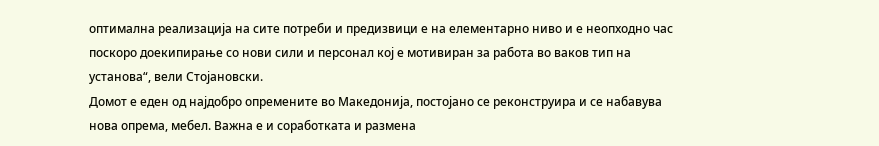оптимална реализација на сите потреби и предизвици е на елементарно ниво и е неопходно час поскоро доекипирање со нови сили и персонал кој е мотивиран за работа во ваков тип на установа“, вели Стојановски.
Домот е еден од најдобро опремените во Македонија, постојано се реконструира и се набавува нова опрема, мебел. Важна е и соработката и размена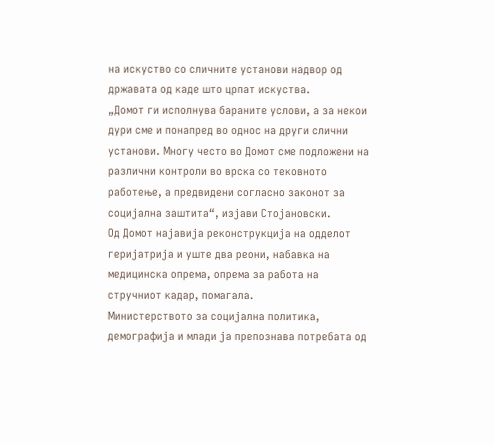на искуство со сличните установи надвор од државата од каде што црпат искуства.
„Домот ги исполнува бараните услови, а за некои дури сме и понапред во однос на други слични установи. Многу често во Домот сме подложени на различни контроли во врска со тековното работење, а предвидени согласно законот за социјална заштита“, изјави Стојановски.
Од Домот најавија реконструкција на одделот геријатрија и уште два реони, набавка на медицинска опрема, опрема за работа на стручниот кадар, помагала.
Министерството за социјална политика, демографија и млади ја препознава потребата од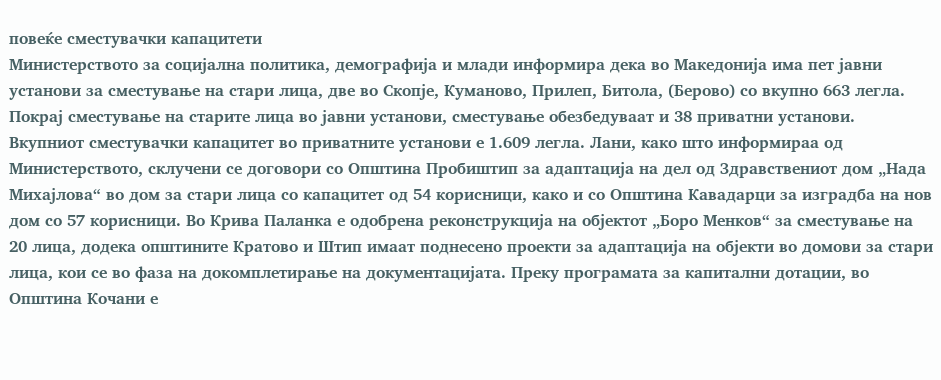повеќе сместувачки капацитети
Министерството за социјална политика, демографија и млади информира дека во Македонија има пет јавни установи за сместување на стари лица, две во Скопје, Куманово, Прилеп, Битола, (Берово) со вкупно 663 легла. Покрај сместување на старите лица во јавни установи, сместување обезбедуваат и 38 приватни установи.
Вкупниот сместувачки капацитет во приватните установи е 1.609 легла. Лани, како што информираа од Министерството, склучени се договори со Општина Пробиштип за адаптација на дел од Здравствениот дом „Нада Михајлова“ во дом за стари лица со капацитет од 54 корисници, како и со Општина Кавадарци за изградба на нов дом со 57 корисници. Во Крива Паланка е одобрена реконструкција на објектот „Боро Менков“ за сместување на 20 лица, додека општините Кратово и Штип имаат поднесено проекти за адаптација на објекти во домови за стари лица, кои се во фаза на докомплетирање на документацијата. Преку програмата за капитални дотации, во Општина Кочани е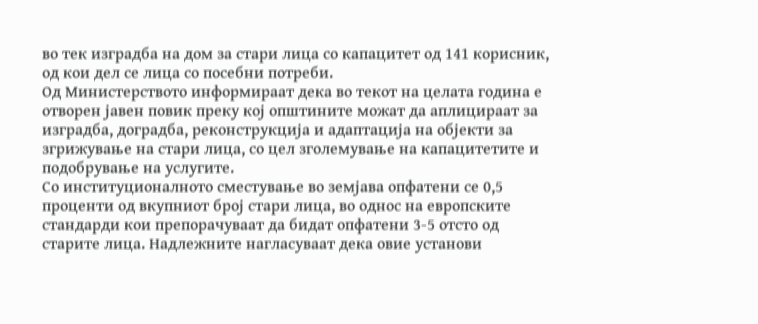во тек изградба на дом за стари лица со капацитет од 141 корисник, од кои дел се лица со посебни потреби.
Од Министерството информираат дека во текот на целата година е отворен јавен повик преку кој општините можат да аплицираат за изградба, доградба, реконструкција и адаптација на објекти за згрижување на стари лица, со цел зголемување на капацитетите и подобрување на услугите.
Со институционалното сместување во земјава опфатени се 0,5 проценти од вкупниот број стари лица, во однос на европските стандарди кои препорачуваат да бидат опфатени 3-5 отсто од старите лица. Надлежните нагласуваат дека овие установи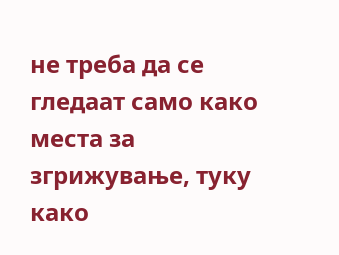не треба да се гледаат само како места за згрижување, туку како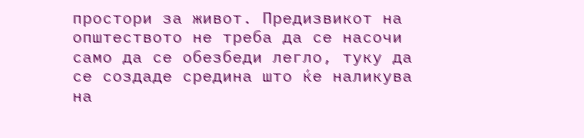простори за живот. Предизвикот на општеството не треба да се насочи само да се обезбеди легло, туку да се создаде средина што ќе наликува на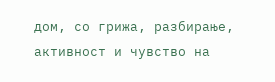дом, со грижа, разбирање, активност и чувство на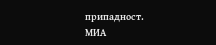припадност.
МИА